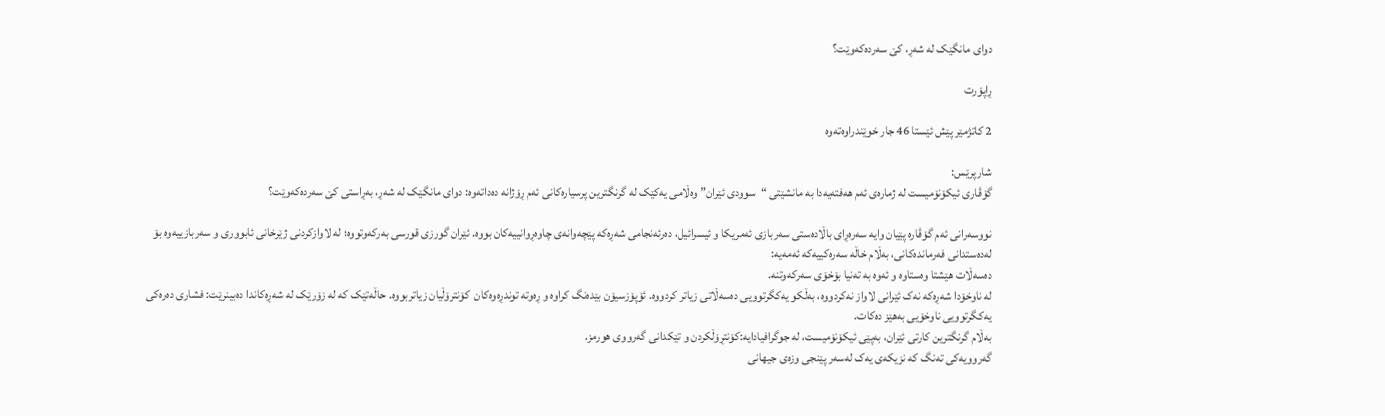دوای مانگێک لە شەڕ، کێ سەردەکەوێت؟

ڕاپۆرت

2 کاتژمێر پێش ئێستا‌ 46 جار خوێندراوه‌ته‌وه

شارپرێس:
گۆڤاری ئیکۆنۆمیست لە ژمارەی ئەم هەفتەیەدا بە مانشێتی “سوودى ئێران” وەڵامی یەکێک لە گرنگترین پرسیارەکانی ئەم ڕۆژانە دەداتەوە: دوای مانگێک لە شەڕ، بەڕاستی کێ سەردەکەوێت؟

نووسەرانی ئەم گۆڤارە پێیان وایە سەرەڕای باڵادەستی سەربازی ئەمریکا و ئیسرائیل، دەرئەنجامی شەڕەکە پێچەوانەی چاوەڕوانییەکان بووە. ئێران گورزی قورسی بەرکەوتووە؛ لە لاوازکردنی ژێرخانی ئابوورى و سەربازییەوە بۆ لەدەستدانی فەرماندەکانی، بەڵام خاڵە سەرەکییەکە ئەمەیە:
دەسەڵات هێشتا وەستاوە و ئەوە بە تەنیا بۆخۆى سەرکەوتنە.
لە ناوخۆدا شەڕەکە نەک ئێرانی لاواز نەکردووە، بەڵکو یەکگرتوویی دەسەڵاتی زیاتر کردووە. ئۆپۆزسیۆن بێدەنگ کراوە و ڕەوتە توندڕەوەکان  کۆنترۆڵیان زیاتربووە. حاڵەتێک کە لە زۆرێک لە شەڕەکاندا دەبینرێت: فشاری دەرەکی یەکگرتوویی ناوخۆیی بەهێز دەکات.
بەڵام گرنگترین کارتی ئێران، بەپێی ئیکۆنۆمیست، لە جوگرافیادایە:کۆنتڕۆڵکردن و تێکدانی گەرووی هورمز.
گەروویەکى تەنگ کە نزیکەی یەک لەسەر پێنجی وزەی جیهانى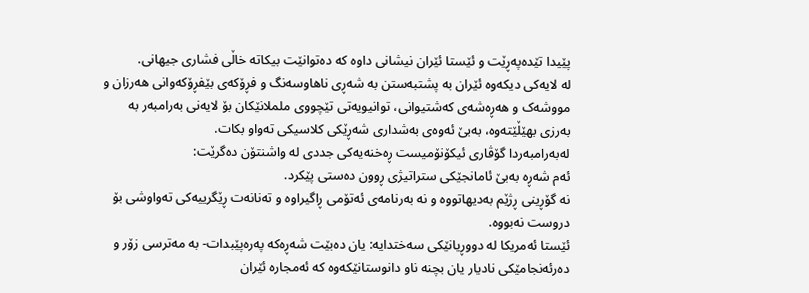پێیدا تێدەپەڕێت و ئێستا ئێران نیشانی داوە کە دەتوانێت بیکاتە خاڵى فشاری جیهانی.
لە لایەکی دیکەوە ئێران بە پشتبەستن بە شەڕی ناهاوسەنگ و فڕۆکەی بێفڕۆکەوانی هەرزان و مووشەک و هەڕەشەی کەشتیوانی، توانیویەتی تێچووی ململانێکان بۆ لایەنی بەرامبەر بە بەرزی بهێڵێتەوە، بەبێ ئەوەی بەشداری شەڕێکی کلاسیکی تەواو بکات.
لەبەرامبەردا گۆڤاری ئیکۆنۆمیست ڕەخنەیەکی جددی لە واشنتۆن دەگرێت:
ئەم شەڕە بەبێ ئامانجێکی ستراتیژی ڕوون دەستی پێکرد.
نە گۆڕینی ڕژێم بەدیهاتووە و نە بەرنامەی ئەتۆمی ڕاگیراوە و تەنانەت ڕێگرییەکی تەواوشی بۆ دروست نەبووە.
ئێستا ئەمریکا لە دووڕیانێکی سەختدایە: یان دەبێت شەڕەکە پەرەپێبدات- بە مەترسی زۆر و دەرئەنجامێکی نادیار یان بچنە ناو دانوستانێکەوە کە ئەمجارە ئێران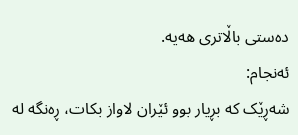دەستی باڵاترى هەیە.
ئەنجام:
شەڕێک کە بڕیار بوو ئێران لاواز بکات، ڕەنگە لە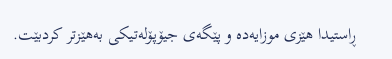ڕاستیدا هێزی موزایەدە و پێگەی جیۆپۆلەتیکی بەهێزتر کردبێت.